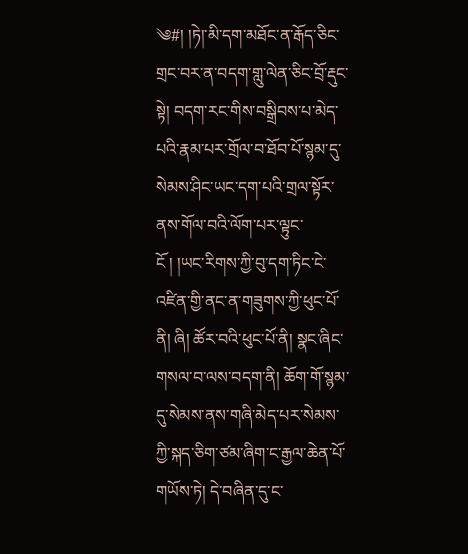༄#། །ཏེ།་མི་དག་མཐོང་ན་རྒོད་ཅིང་གྲང་བར་ན་བདག་གླུ་ལེན་ཅིང་བྲོ་རྡུང་སྟེ། བདག་རང་གིས་བསྒྲིབས་པ་མེད་པའི་རྣམ་པར་གྲོལ་བ་ཐོབ་པོ་སྙམ་དུ་སེམས་ཤིང་ཡང་དག་པའི་གྲལ་སྟོར་ནས་གོལ་བའི་ལོག་པར་ལྟུང་ངོ ། །ཡང་རིགས་ཀྱི་བུ་དག་ཏིང་ངེ་འཛིན་གྱི་ནང་ན་གཟུགས་ཀྱི་ཕུང་པོ་ནི། ཞི། ཚོར་བའི་ཕུང་པོ་ནི། སྣང་ཞིང་གསལ་བ་ལས་བདག་ནི། ཆོག་གོ་སྙམ་དུ་སེམས་ནས་གཞི་མེད་པར་སེམས་ཀྱི་སྐད་ཅིག་ཙམ་ཞིག་ང་རྒྱལ་ཆེན་པོ་གཡོས་ཏེ། དེ་བཞིན་དུ་ང་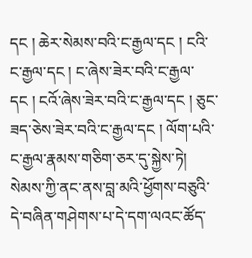དང ། ཆེར་སེམས་བའི་ང་རྒྱལ་དང ། ངའི་ང་རྒྱལ་དང ། ང་ཞེས་ཟེར་བའི་ང་རྒྱལ་དང ། ངའོ་ཞེས་ཟེར་བའི་ང་རྒྱལ་དང ། ཅུང་ཟད་ཅེས་ཟེར་བའི་ང་རྒྱལ་དང ། ལོག་པའི་ང་རྒྱལ་རྣམས་གཅིག་ཅར་དུ་སྐྱེས་ཏེ། སེམས་ཀྱི་ནང་ནས་བླ་མའི་ཕྱོགས་བཅུའི་དེ་བཞིན་གཤེགས་པ་དེ་དག་ལའང་ཚོད་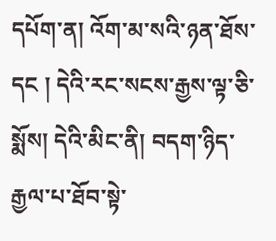དཔོག་ན། འོག་མ་སའི་ཉན་ཐོས་དང ། དེའི་རང་སངས་རྒྱས་ལྟ་ཅི་སྨོས། དེའི་མིང་ནི། བདག་ཉིད་རྒྱལ་པ་ཐོབ་སྟེ་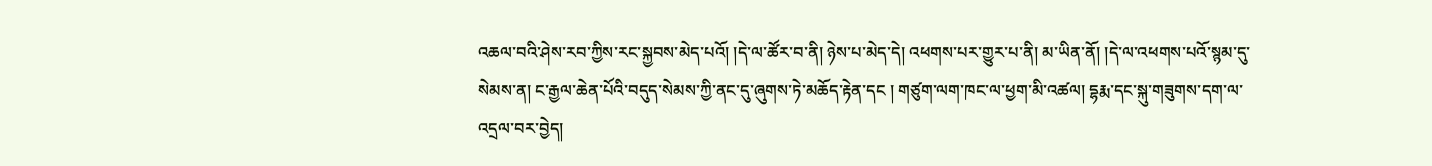འཆལ་བའི་ཤེས་རབ་ཀྱིས་རང་སྐྱབས་མེད་པའོ། །དེ་ལ་ཚོར་བ་ནི། ཉེས་པ་མེད་དེ། འཕགས་པར་གྱུར་པ་ནི། མ་ཡིན་ནོ། །དེ་ལ་འཕགས་པའོ་སྙམ་དུ་སེམས་ན། ང་རྒྱལ་ཆེན་པོའི་བདུད་སེམས་ཀྱི་ནང་དུ་ཞུགས་ཏེ་མཆོད་རྟེན་དང ། གཙུག་ལག་ཁང་ལ་ཕྱག་མི་འཚལ། དྷརྨ་དང་སྐུ་གཟུགས་དག་ལ་འདྲལ་བར་བྱེད།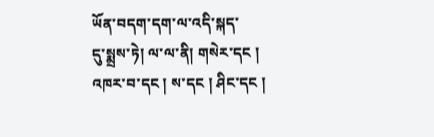ཡོན་བདག་དག་ལ་འདི་སྐད་
དུ་སྨྲས་ཏེ། ལ་ལ་ནི། གསེར་དང ། འཁར་བ་དང ། ས་དང ། ཤིང་དང །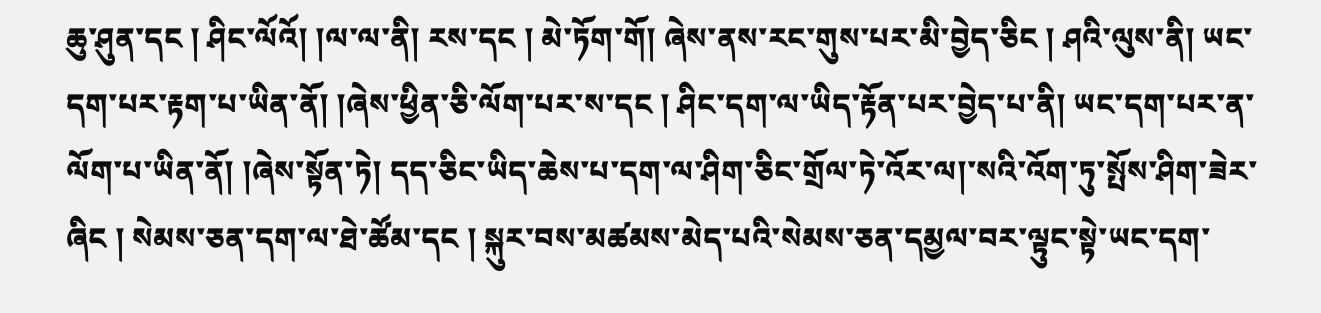ཆུ་ཤུན་དང ། ཤིང་ལོའོ། །ལ་ལ་ནི། རས་དང ། མེ་ཏོག་གོ། ཞེས་ནས་རང་གུས་པར་མི་བྱེད་ཅིང ། ཤའི་ལུས་ནི། ཡང་དག་པར་རྟག་པ་ཡིན་ནོ། །ཞེས་ཕྱིན་ཅི་ལོག་པར་ས་དང ། ཤིང་དག་ལ་ཡིད་རྟོན་པར་བྱེད་པ་ནི། ཡང་དག་པར་ན་ལོག་པ་ཡིན་ནོ། །ཞེས་སྟོན་ཏེ། དད་ཅིང་ཡིད་ཆེས་པ་དག་ལ་ཤིག་ཅིང་གྲོལ་ཏེ་འོར་ལ།་སའི་འོག་ཏུ་སྤོས་ཤིག་ཟེར་ཞིང ། སེམས་ཅན་དག་ལ་ཐེ་ཚོམ་དང ། སྐུར་བས་མཚམས་མེད་པའི་སེམས་ཅན་དམྱལ་བར་ལྟུང་སྟེ་ཡང་དག་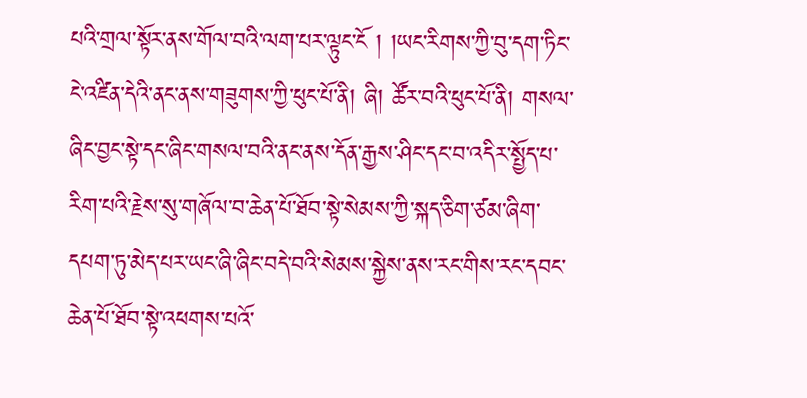པའི་གྲལ་སྟོར་ནས་གོལ་བའི་ལག་པར་ལྟུང་ངོ ། །ཡང་རིགས་ཀྱི་བུ་དག་ཏིང་ངེ་འཛིན་དེའི་ནང་ནས་གཟུགས་ཀྱི་ཕུང་པོ་ནི། ཞི། ཚོར་བའི་ཕུང་པོ་ནི། གསལ་ཞིང་བྱང་སྟེ་དང་ཞིང་གསལ་བའི་ནང་ནས་དོན་རྒྱས་ཤིང་དང་བ་འདིར་སྤྱོད་པ་རིག་པའི་རྗེས་སུ་གཞོལ་བ་ཆེན་པོ་ཐོབ་སྟེ་སེམས་ཀྱི་སྐད་ཅིག་ཙམ་ཞིག་དཔག་ཏུ་མེད་པར་ཡང་ཞི་ཞིང་བདེ་བའི་སེམས་སྐྱེས་ནས་རང་གིས་རང་དབང་ཆེན་པོ་ཐོབ་སྟེ་འཕགས་པའོ་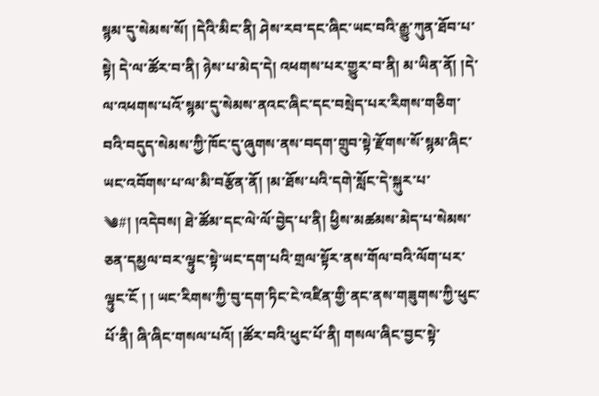སྙམ་དུ་སེམས་སོ། །དེའི་མིང་ནི། ཤེས་རབ་དང་ཞིང་ཡང་བའི་རྒྱུ་ཀུན་ཐོབ་པ་སྟེ། དེ་ལ་ཚོར་བ་ནི། ཉེས་པ་མེད་དེ། འཕགས་པར་གྱུར་བ་ནི། མ་ཡིན་ནོ། །དེ་ལ་འཕགས་པའོ་སྙམ་དུ་སེམས་ནའང་ཞིང་དང་བསྲེད་པར་རིགས་གཅིག་བའི་བདུད་སེམས་ཀྱི་ཁོང་དུ་ཞུགས་ནས་བདག་གྲུབ་སྟེ་རྫོགས་སོ་སྙམ་ཞིང་ཡང་འབོགས་པ་ལ་མི་བརྩོན་ནོ། །མ་ཐོས་པའི་དགེ་སློང་དེ་སྐུར་པ་
༄#། །འདེབས། ཐེ་ཚོམ་དང་ལེ་ལོ་བྱེད་པ་ནི། ཕྱིས་མཚམས་མེད་པ་སེམས་ཅན་དམྱལ་བར་ལྟུང་སྟེ་ཡང་དག་པའི་གྲལ་སྟོར་ནས་གོལ་བའི་ལོག་པར་ལྟུང་ངོ ། ། ཡང་རིགས་ཀྱི་བུ་དག་ཏིང་ངེ་འཛིན་གྱི་ནང་ནས་གཟུགས་ཀྱི་ཕུང་པོ་ནི། ཞི་ཞིང་གསལ་པའོ། །ཚོར་བའི་ཕུང་པོ་ནི། གསལ་ཞིང་བྱང་སྟེ་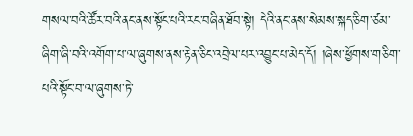གསལ་བའི་ཚོར་བའི་ནང་ནས་སྟོང་པའི་རང་བཞིན་ཐོབ་སྟེ། དེའི་ནང་ནས་སེམས་སྐད་ཅིག་ཙམ་ཞིག་ཞི་བའི་འགོག་པ་ལ་ཞུགས་ནས་རྟེན་ཅིང་འབྲེལ་པར་འབྱུང་པ་མེད་དོ། །ཞེས་ཕྱོགས་གཅིག་པའི་སྟོང་བ་ལ་ཞུགས་ཏེ་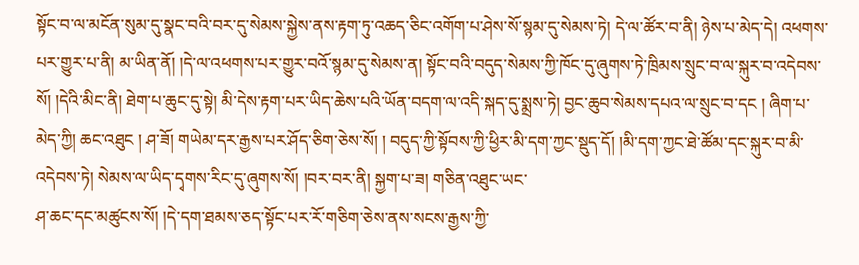སྟོང་བ་ལ་མངོན་སུམ་དུ་སྣང་བའི་བར་དུ་སེམས་སྐྱེས་ནས་རྟག་ཏུ་འཆད་ཅིང་འགོག་པ་ཤེས་སོ་སྙམ་དུ་སེམས་ཏེ། དེ་ལ་ཚོར་བ་ནི། ཉེས་པ་མེད་དེ། འཕགས་པར་གྱུར་པ་ནི། མ་ཡིན་ནོ། །དེ་ལ་འཕགས་པར་གྱུར་བའོ་སྙམ་དུ་སེམས་ན། སྟོང་བའི་བདུད་སེམས་ཀྱི་ཁོང་དུ་ཞུགས་ཏེ་ཁྲིམས་སྲུང་བ་ལ་སྐུར་བ་འདེབས་སོ། །དེའི་མིང་ནི། ཐེག་པ་ཆུང་དུ་སྟེ། མི་དེས་རྟག་པར་ཡིད་ཆེས་པའི་ཡོན་བདག་ལ་འདི་སྐད་དུ་སྨྲས་ཏེ། བྱང་ཆུབ་སེམས་དཔའ་ལ་སྲུང་བ་དང ། ཞིག་པ་མེད་ཀྱི། ཆང་འཐུང ། ཤ་ཟོ། གཡེམ་དར་རྒྱས་པར་ཤོད་ཅིག་ཅེས་སོ། ། བདུད་ཀྱི་སྟོབས་ཀྱི་ཕྱིར་མི་དག་ཀྱང་སྡུད་དོ། །མི་དག་ཀྱང་ཐེ་ཚོམ་དང་སྐུར་བ་མི་འདེབས་ཏེ། སེམས་ལ་ཡིད་དྭགས་རིང་དུ་ཞུགས་སོ། །བར་བར་ནི། སྐྱག་པ་ཟ། གཅིན་འཐུང་ཡང་
ཤ་ཆང་དང་མཚུངས་སོ། །དེ་དག་ཐམས་ཅད་སྟོང་པར་རོ་གཅིག་ཅེས་ནས་སངས་རྒྱས་ཀྱི་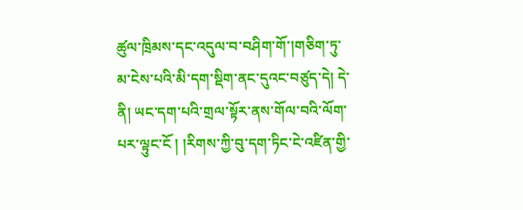ཚུལ་ཁྲིམས་དང་འདུལ་བ་བཤིག་གོ་།གཅིག་ཏུ་མ་ངེས་པའི་མི་དག་སྡིག་ནང་དུའང་བཙུད་དེ། དེ་ནི། ཡང་དག་པའི་གྲལ་སྟོར་ནས་གོལ་བའི་ལོག་པར་ལྟུང་ངོ ། །རིགས་ཀྱི་བུ་དག་ཏིང་ངེ་འཛིན་གྱི་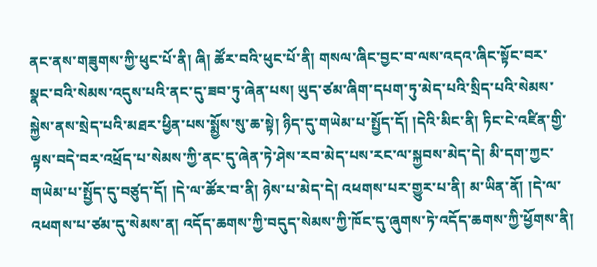ནང་ནས་གཟུགས་ཀྱི་ཕུང་པོ་ནི། ཞི། ཚོར་བའི་ཕུང་པོ་ནི། གསལ་ཞིང་བྱང་བ་ལས་འདའ་ཞིང་སྟོང་བར་སྣང་བའི་སེམས་འདུས་པའི་ནང་དུ་ཟབ་ཏུ་ཞེན་པས། ཡུད་ཙམ་ཞིག་དཔག་ཏུ་མེད་པའི་སྲིད་པའི་སེམས་སྐྱེས་ནས་སྲེད་པའི་མཐར་ཕྱིན་པས་སྨྱོས་སུ་ཆ་སྟེ། ཉིད་དུ་གཡེམ་པ་སྤྱོད་དོ། །དེའི་མིང་ནི། ཏིང་ངེ་འཛིན་གྱི་ལྟས་བདེ་བར་འཕྲོད་པ་སེམས་ཀྱི་ནང་དུ་ཞེན་ཏེ་ཤེས་རབ་མེད་པས་རང་ལ་སྐྱབས་མེད་དེ། མི་དག་ཀྱང་གཡེམ་པ་སྤྱོད་དུ་བཙུད་དོ། །དེ་ལ་ཚོར་བ་ནི། ཉེས་པ་མེད་དེ། འཕགས་པར་གྱུར་པ་ནི། མ་ཡིན་ནོ། །དེ་ལ་འཕགས་པ་ཙམ་དུ་སེམས་ན། འདོད་ཆགས་ཀྱི་བདུད་སེམས་ཀྱི་ཁོང་དུ་ཞུགས་ཏེ་འདོད་ཆགས་ཀྱི་ཕྱོགས་ནི།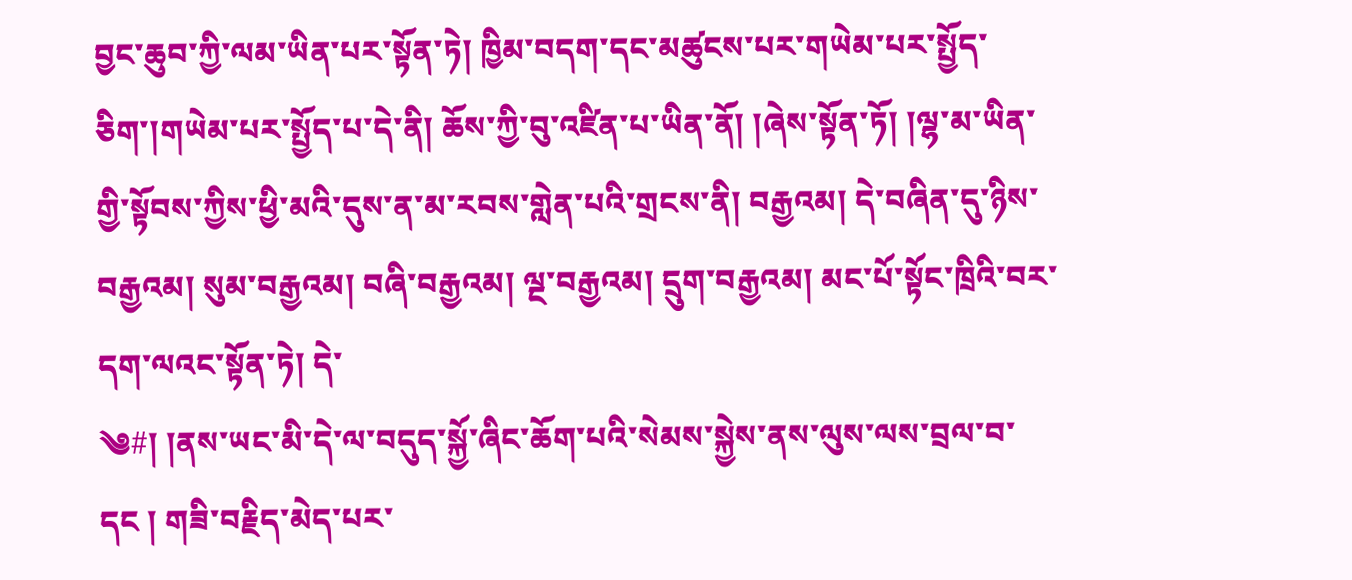བྱང་ཆུབ་ཀྱི་ལམ་ཡིན་པར་སྟོན་ཏེ། ཁྱིམ་བདག་དང་མཚུངས་པར་གཡེམ་པར་སྤྱོད་ཅིག་།གཡེམ་པར་སྤྱོད་པ་དེ་ནི། ཆོས་ཀྱི་བུ་འཛིན་པ་ཡིན་ནོ། །ཞེས་སྟོན་ཏོ། །ལྷ་མ་ཡིན་གྱི་སྟོབས་ཀྱིས་ཕྱི་མའི་དུས་ན་མ་རབས་གླེན་པའི་གྲངས་ནི། བརྒྱའམ། དེ་བཞིན་དུ་ཉིས་བརྒྱའམ། སུམ་བརྒྱའམ། བཞི་བརྒྱའམ། ལྔ་བརྒྱའམ། དྲུག་བརྒྱའམ། མང་པོ་སྟོང་ཁྲིའི་བར་དག་ལའང་སྟོན་ཏེ། དེ་
༄#། །ནས་ཡང་མི་དེ་ལ་བདུད་སྐྱོ་ཞིང་ཆོག་པའི་སེམས་སྐྱེས་ནས་ལུས་ལས་བྲལ་བ་དང ། གཟི་བརྗིད་མེད་པར་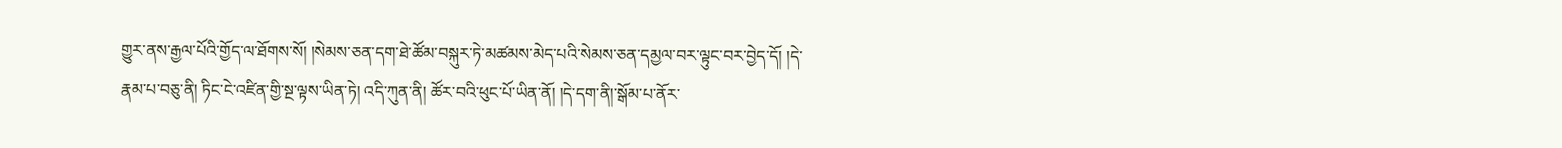གྱུར་ནས་རྒྱལ་པོའི་གྱོད་ལ་ཐོགས་སོ། །སེམས་ཅན་དག་ཐེ་ཚོམ་བསྐུར་ཏེ་མཚམས་མེད་པའི་སེམས་ཅན་དམྱལ་བར་ལྟུང་བར་བྱེད་དོ། །དེ་རྣམ་པ་བཅུ་ནི། ཏིང་ངེ་འཛིན་གྱི་སྔ་ལྟས་ཡིན་ཏེ། འདི་ཀུན་ནི། ཚོར་བའི་ཕུང་པོ་ཡིན་ནོ། །དེ་དག་ནི།་སྒོམ་པ་ནོར་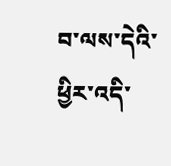བ་ལས་དེའི་ཕྱིར་འདི་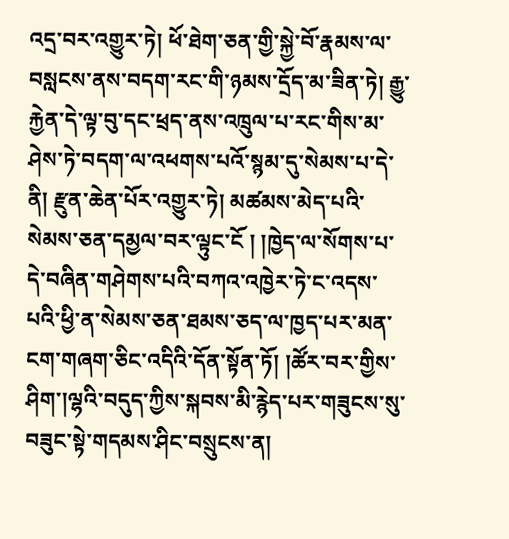འདྲ་བར་འགྱུར་ཏེ། ཕོ་ཐེག་ཅན་གྱི་སྐྱེ་བོ་རྣམས་ལ་བསླངས་ནས་བདག་རང་གི་ཉམས་དྲོད་མ་ཟིན་ཏེ། རྒྱུ་རྐྱེན་དེ་ལྟ་བུ་དང་ཕྲད་ནས་འཁྲུལ་པ་རང་གིས་མ་ཤེས་ཏེ་བདག་ལ་འཕགས་པའོ་སྙམ་དུ་སེམས་པ་དེ་ནི། རྫུན་ཆེན་པོར་འགྱུར་ཏེ། མཚམས་མེད་པའི་སེམས་ཅན་དམྱལ་བར་ལྟུང་ངོ ། །ཁྱེད་ལ་སོགས་པ་དེ་བཞིན་གཤེགས་པའི་བཀའ་འཁྱེར་ཏེ་ང་འདས་པའི་ཕྱི་ན་སེམས་ཅན་ཐམས་ཅད་ལ་ཁྱད་པར་མན་ངག་གཞག་ཅིང་འདིའི་དོན་སྟོན་ཏོ། །ཚོར་བར་གྱིས་ཤིག་།ལྷའི་བདུད་ཀྱིས་སྐབས་མི་རྙེད་པར་གཟུངས་སུ་བཟུང་སྟེ་གདམས་ཤིང་བསྲུངས་ན།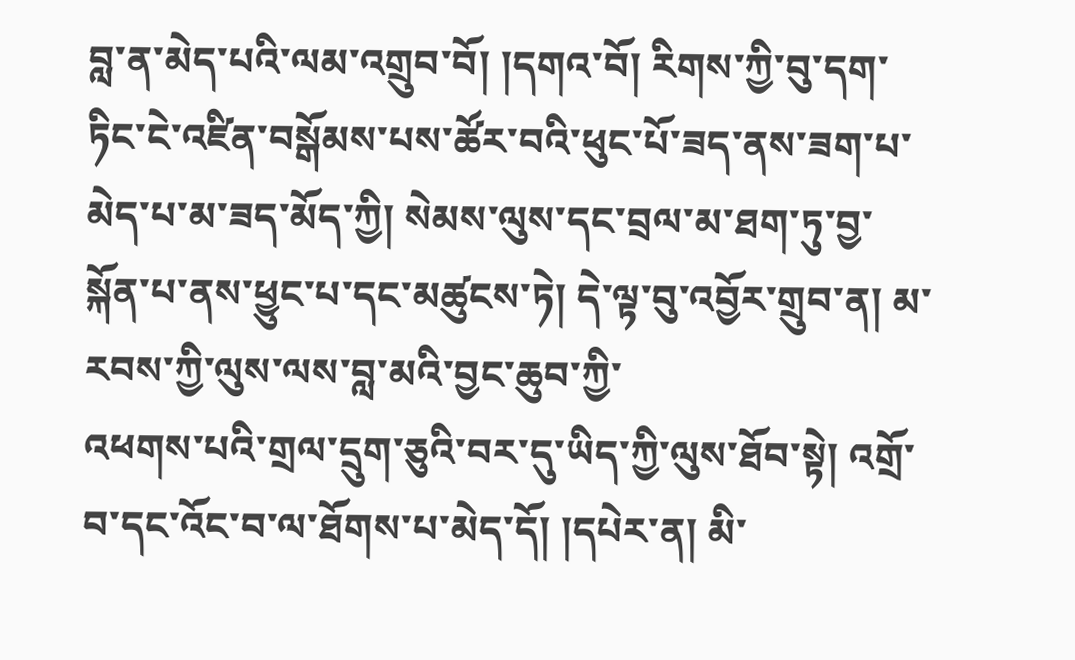བླ་ན་མེད་པའི་ལམ་འགྲུབ་བོ། །དགའ་བོ། རིགས་ཀྱི་བུ་དག་ཏིང་ངེ་འཛིན་བསྒོམས་པས་ཚོར་བའི་ཕུང་པོ་ཟད་ནས་ཟག་པ་མེད་པ་མ་ཟད་མོད་ཀྱི། སེམས་ལུས་དང་བྲལ་མ་ཐག་ཏུ་བྱ་སྐོན་པ་ནས་ཕྱུང་པ་དང་མཚུངས་ཏེ། དེ་ལྟ་བུ་འབྱོར་གྲུབ་ན། མ་རབས་ཀྱི་ལུས་ལས་བླ་མའི་བྱང་ཆུབ་ཀྱི་
འཕགས་པའི་གྲལ་དྲུག་ཅུའི་བར་དུ་ཡིད་ཀྱི་ལུས་ཐོབ་སྟེ། འགྲོ་བ་དང་འོང་བ་ལ་ཐོགས་པ་མེད་དོ། །དཔེར་ན། མི་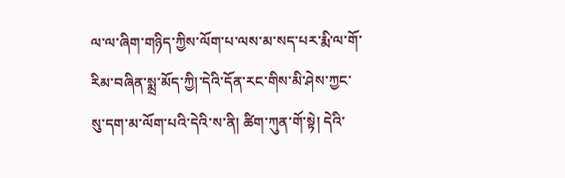ལ་ལ་ཞིག་གཉིད་ཀྱིས་ལོག་པ་ལས་མ་སད་པར་རྨི་ལ་གོ་རིམ་བཞིན་སྨྲ་མོད་ཀྱི།་དེའི་དོན་རང་གིས་མི་ཤེས་ཀྱང་སུ་དག་མ་ལོག་པའི་དེའི་ས་ནི། ཚིག་ཀུན་གོ་སྟེ། དེའི་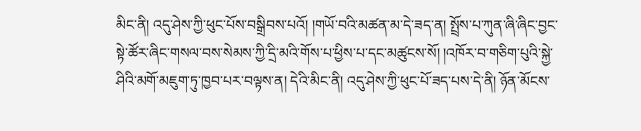མིང་ནི། འདུ་ཤེས་ཀྱི་ཕུང་པོས་བསྒྲིབས་པའོ། །གཡོ་བའི་མཚན་མ་དེ་ཟད་ན། སྤྲོས་པ་ཀུན་ཞི་ཞིང་བྱང་སྟེ་ཚོར་ཞིང་གསལ་བས་སེམས་ཀྱི་དྲི་མའི་གོས་པ་ཕྱིས་པ་དང་མཚུངས་སོ། །འཁོར་བ་གཅིག་པུའི་སྐྱེ་ཤིའི་མགོ་མཇུག་ཏུ་ཁྱབ་པར་བལྟས་ན། དེའི་མིང་ནི། འདུ་ཤེས་ཀྱི་ཕུང་པོ་ཟད་པས་དེ་ནི། ཉོན་མོངས་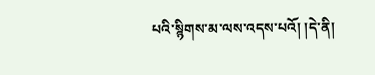པའི་སྙིགས་མ་ལས་འདས་པའོ། །དེ་ནི།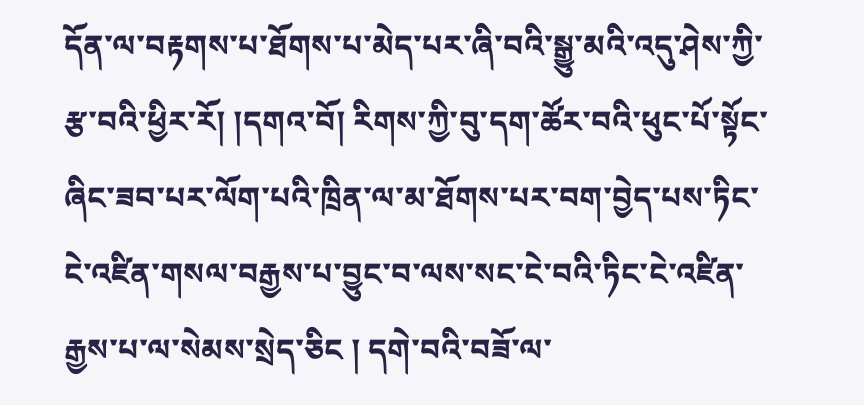དོན་ལ་བརྟགས་པ་ཐོགས་པ་མེད་པར་ཞི་བའི་སྒྱུ་མའི་འདུ་ཤེས་ཀྱི་རྩ་བའི་ཕྱིར་རོ། །དགའ་བོ། རིགས་ཀྱི་བུ་དག་ཚོར་བའི་ཕུང་པོ་སྟོང་ཞིང་ཟབ་པར་ལོག་པའི་ཁྲིན་ལ་མ་ཐོགས་པར་བག་བྱེད་པས་ཏིང་ངེ་འཛིན་གསལ་བརྒྱས་པ་བྱུང་བ་ལས་སང་ངེ་བའི་ཏིང་ངེ་འཛིན་རྒྱས་པ་ལ་སེམས་སྲེད་ཅིང ། དགེ་བའི་བཟོ་ལ་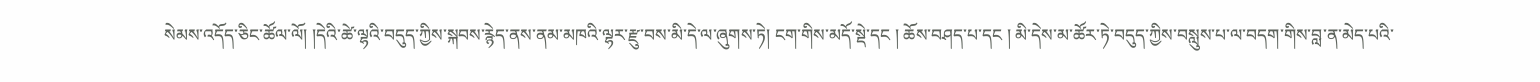སེམས་འདོད་ཅིང་ཚོལ་ལོ། །དེའི་ཚེ་ལྷའི་བདུད་ཀྱིས་སྐབས་རྙེད་ནས་ནམ་མཁའི་ལྷར་རྫུ་བས་མི་དེ་ལ་ཞུགས་ཏེ། ངག་གིས་མདོ་སྡེ་དང ། ཆོས་བཤད་པ་དང ། མི་དེས་མ་ཚོར་ཏེ་བདུད་ཀྱིས་བསླུས་པ་ལ་བདག་གིས་བླ་ན་མེད་པའི་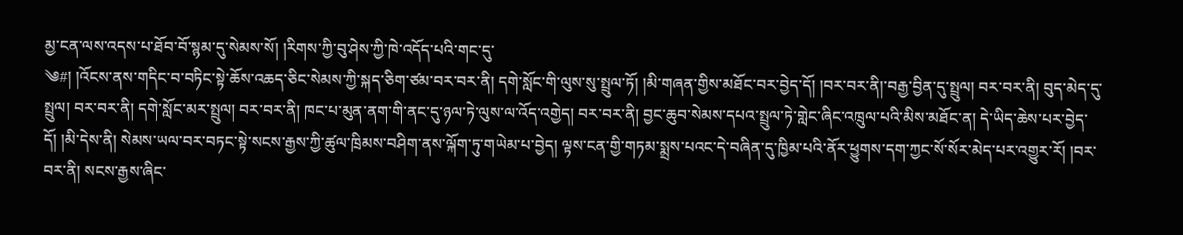མྱ་ངན་ལས་འདས་པ་ཐོབ་བོ་སྙམ་དུ་སེམས་སོ། །རིགས་ཀྱི་བུ་ཤེས་ཀྱི་ཁེ་འདོད་པའི་གང་དུ་
༄#། །འོངས་ནས་གདིང་བ་བཏིང་སྟེ་ཆོས་འཆད་ཅིང་སེམས་ཀྱི་སྐད་ཅིག་ཙམ་བར་བར་ནི། དགེ་སློང་གི་ལུས་སུ་སྤྲུལ་ཏོ། །མི་གཞན་གྱིས་མཐོང་བར་བྱེད་དོ། །བར་བར་ནི།་བརྒྱ་བྱིན་དུ་སྤྲུལ། བར་བར་ནི། བུད་མེད་དུ་སྤྲུལ། བར་བར་ནི། དགེ་སློང་མར་སྤྲུལ། བར་བར་ནི། ཁང་པ་མུན་ནག་གི་ནང་དུ་ཉལ་ཏེ་ལུས་ལ་འོད་འགྱེད། བར་བར་ནི། བྱང་ཆུབ་སེམས་དཔའ་སྤྲུལ་ཏེ་གླེང་ཞིང་འཁྲུལ་པའི་མིས་མཐོང་ན། དེ་ཡིད་ཆེས་པར་བྱེད་དོ། །མི་དེས་ནི། སེམས་ཡལ་བར་བཏང་སྟེ་སངས་རྒྱས་ཀྱི་ཚུལ་ཁྲིམས་བཤིག་ནས་ལྐོག་ཏུ་གཡེམ་པ་བྱེད། ལྟས་ངན་གྱི་གཏམ་སྨྲས་པའང་དེ་བཞིན་དུ་ཁྱིམ་པའི་ནོར་ཕྱུགས་དག་ཀྱང་སོ་སོར་མེད་པར་འགྱུར་རོ། །བར་བར་ནི། སངས་རྒྱས་ཞིང་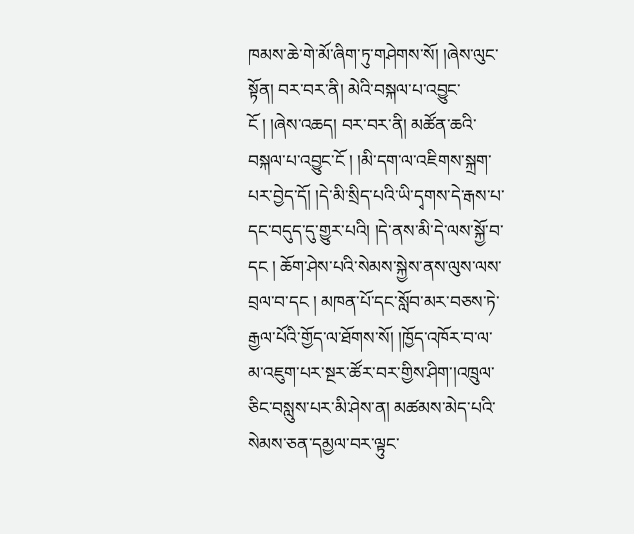ཁམས་ཆེ་གེ་མོ་ཞིག་ཏུ་གཤེགས་སོ། །ཞེས་ལུང་སྟོན། བར་བར་ནི། མེའི་བསྐལ་པ་འབྱུང་ངོ ། །ཞེས་འཆད། བར་བར་ནི། མཚོན་ཆའི་བསྐལ་པ་འབྱུང་ངོ ། །མི་དག་ལ་འཇིགས་སྐྲག་པར་བྱེད་དོ། །དེ་མི་སྲིད་པའི་ཡི་དྭགས་དེ་རྒས་པ་དང་བདུད་དུ་གྱུར་པའི། །དེ་ནས་མི་དེ་ལས་སྐྱོ་བ་དང ། ཆོག་ཤེས་པའི་སེམས་སྐྱེས་ནས་ལུས་ལས་བྲལ་བ་དང ། མཁན་པོ་དང་སློབ་མར་བཅས་ཏེ་རྒྱལ་པོའི་གྱོད་ལ་ཐོགས་སོ། །ཁྱོད་འཁོར་བ་ལ་མ་འཇུག་པར་སྔར་ཚོར་བར་གྱིས་ཤིག་།འཁྲུལ་ཅིང་བསླུས་པར་མི་ཤེས་ན། མཚམས་མེད་པའི་སེམས་ཅན་དམྱལ་བར་ལྟུང་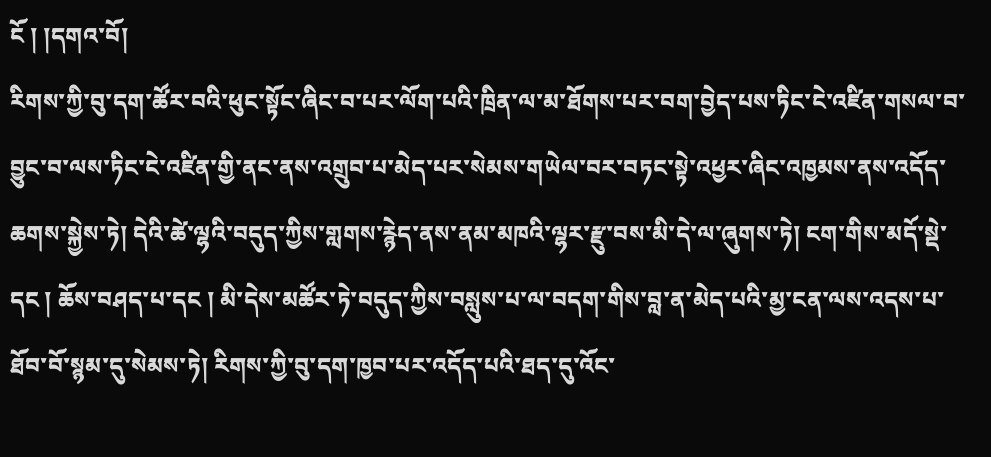ངོ ། །དགའ་བོ།
རིགས་ཀྱི་བུ་དག་ཚོར་བའི་ཕུང་སྟོང་ཞིང་བ་པར་ལོག་པའི་ཁྲིན་ལ་མ་ཐོགས་པར་བག་བྱེད་པས་ཏིང་ངེ་འཛིན་གསལ་བ་བྱུང་བ་ལས་ཏིང་ངེ་འཛིན་གྱི་ནང་ནས་འགྲུབ་པ་མེད་པར་སེམས་གཡེལ་བར་བཏང་སྟེ་འཕྱར་ཞིང་འཁྱམས་ནས་འདོད་ཆགས་སྐྱེས་ཏེ། དེའི་ཚེ་ལྷའི་བདུད་ཀྱིས་གླགས་རྙེད་ནས་ནམ་མཁའི་ལྷར་རྫུ་བས་མི་དེ་ལ་ཞུགས་ཏེ། ངག་གིས་མདོ་སྡེ་དང ། ཆོས་བཤད་པ་དང ། མི་དེས་མཚོར་ཏེ་བདུད་ཀྱིས་བསླུས་པ་ལ་བདག་གིས་བླ་ན་མེད་པའི་མྱ་ངན་ལས་འདས་པ་ཐོབ་བོ་སྙམ་དུ་སེམས་ཏེ། རིགས་ཀྱི་བུ་དག་ཁྱབ་པར་འདོད་པའི་ཐད་དུ་འོང་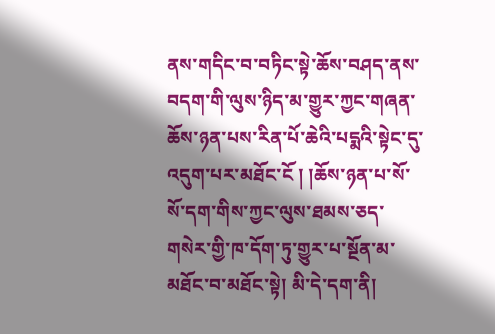ནས་གདིང་བ་བཏིང་སྟེ་ཆོས་བཤད་ནས་བདག་གི་ལུས་ཉིད་མ་གྱུར་ཀྱང་གཞན་ཆོས་ཉན་པས་རིན་པོ་ཆེའི་པདྨའི་སྟེང་དུ་འདུག་པར་མཐོང་ངོ ། །ཆོས་ཉན་པ་སོ་སོ་དག་གིས་ཀྱང་ལུས་ཐམས་ཅད་གསེར་གྱི་ཁ་དོག་ཏུ་གྱུར་པ་སྔོན་མ་མཐོང་བ་མཐོང་སྟེ། མི་དེ་དག་ནི།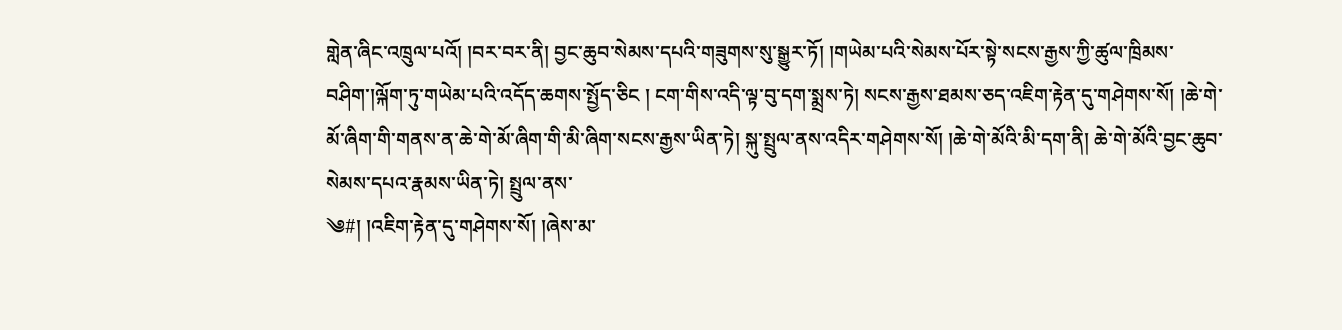གླེན་ཞིང་འཁྲུལ་པའོ། །བར་བར་ནི། བྱང་ཆུབ་སེམས་དཔའི་གཟུགས་སུ་སྒྱུར་ཏོ། །གཡེམ་པའི་སེམས་པོར་སྟེ་སངས་རྒྱས་ཀྱི་ཚུལ་ཁྲིམས་བཤིག་།ལྐོག་ཏུ་གཡེམ་པའི་འདོད་ཆགས་སྤྱོད་ཅིང ། ངག་གིས་འདི་ལྟ་བུ་དག་སྨྲས་ཏེ། སངས་རྒྱས་ཐམས་ཅད་འཇིག་རྟེན་དུ་གཤེགས་སོ། །ཆེ་གེ་མོ་ཞིག་གི་གནས་ན་ཆེ་གེ་མོ་ཞིག་གི་མི་ཞིག་སངས་རྒྱས་ཡིན་ཏེ། སྐུ་སྤྲུལ་ནས་འདིར་གཤེགས་སོ། །ཆེ་གེ་མོའི་མི་དག་ནི། ཆེ་གེ་མོའི་བྱང་ཆུབ་སེམས་དཔའ་རྣམས་ཡིན་ཏེ། སྤྲུལ་ནས་
༄#། །འཇིག་རྟེན་དུ་གཤེགས་སོ། །ཞེས་མ་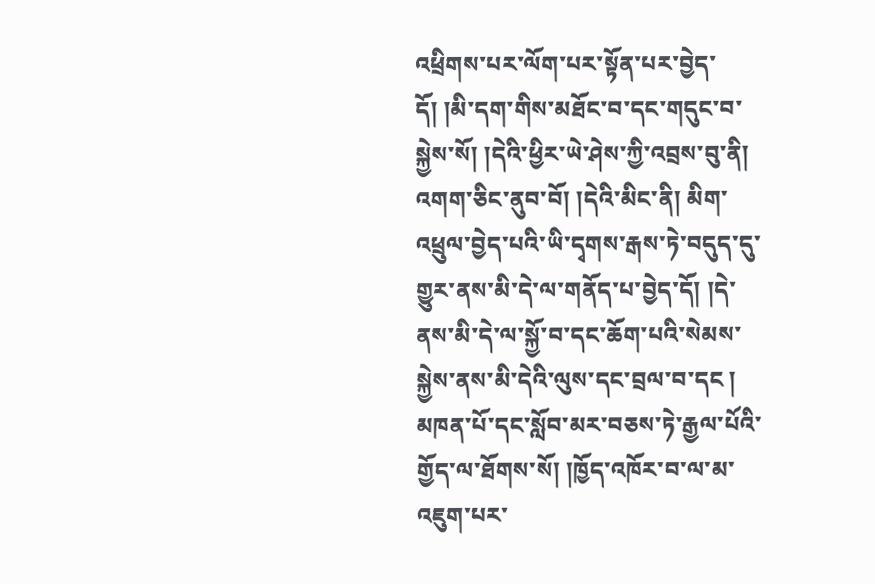འཕྲིགས་པར་ལོག་པར་སྟོན་པར་བྱེད་དོ། །མི་དག་གིས་མཐོང་བ་དང་གདུང་བ་སྐྱེས་སོ། །དེའི་ཕྱིར་ཡེ་ཤེས་ཀྱི་འབྲས་བུ་ནི། འགག་ཅིང་ནུབ་བོ། །དེའི་མིང་ནི། མིག་འཕྲུལ་བྱེད་པའི་ཡི་དྭགས་རྒས་ཏེ་བདུད་དུ་གྱུར་ནས་མི་དེ་ལ་གནོད་པ་བྱེད་དོ། །དེ་ནས་མི་དེ་ལ་སྐྱོ་བ་དང་ཆོག་པའི་སེམས་སྐྱེས་ནས་མི་དེའི་ལུས་དང་བྲལ་བ་དང ། མཁན་པོ་དང་སློབ་མར་བཅས་ཏེ་རྒྱལ་པོའི་གྱོད་ལ་ཐོགས་སོ། །ཁྱོད་འཁོར་བ་ལ་མ་འཇུག་པར་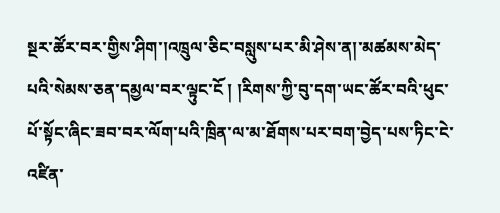སྔར་ཚོར་བར་གྱིས་ཤིག་།འཁྲུལ་ཅིང་བསླུས་པར་མི་ཤེས་ན།་མཚམས་མེད་པའི་སེམས་ཅན་དམྱལ་བར་ལྟུང་ངོ ། །རིགས་ཀྱི་བུ་དག་ཡང་ཚོར་བའི་ཕུང་པོ་སྟོང་ཞིང་ཟབ་བར་ལོག་པའི་ཁྲིན་ལ་མ་ཐོགས་པར་བག་བྱེད་པས་ཏིང་ངེ་འཛིན་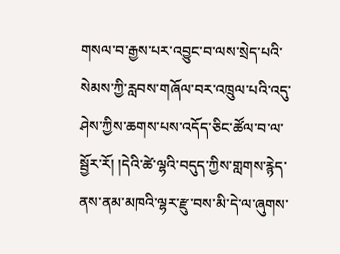གསལ་བ་རྒྱས་པར་འབྱུང་བ་ལས་སྲེད་པའི་སེམས་ཀྱི་རླབས་གཞོལ་བར་འཁྲུལ་པའི་འདུ་ཤེས་ཀྱིས་ཆགས་པས་འདོད་ཅིང་ཚོལ་བ་ལ་སྦྱོར་རོ། །དེའི་ཚེ་ལྷའི་བདུད་ཀྱིས་གླགས་རྙེད་ནས་ནམ་མཁའི་ལྷར་རྫུ་བས་མི་དེ་ལ་ཞུགས་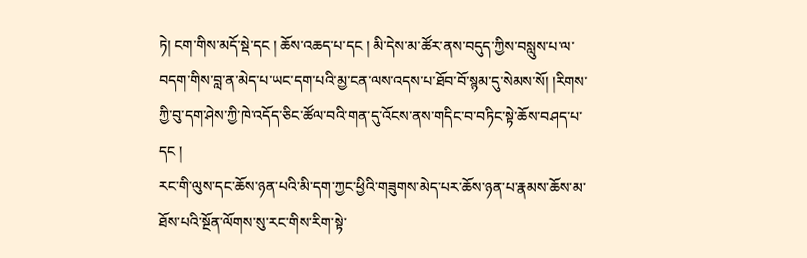ཏེ། ངག་གིས་མདོ་སྡེ་དང ། ཆོས་འཆད་པ་དང ། མི་དེས་མ་ཚོར་ནས་བདུད་ཀྱིས་བསླུས་པ་ལ་བདག་གིས་བླ་ན་མེད་པ་ཡང་དག་པའི་མྱ་ངན་ལས་འདས་པ་ཐོབ་བོ་སྙམ་དུ་སེམས་སོ། །རིགས་ཀྱི་བུ་དག་ཤེས་ཀྱི་ཁེ་འདོད་ཅིང་ཚོལ་བའི་གན་དུ་འོངས་ནས་གདིང་བ་བཏིང་སྟེ་ཆོས་བཤད་པ་དང །
རང་གི་ལུས་དང་ཆོས་ཉན་པའི་མི་དག་ཀྱང་ཕྱིའི་གཟུགས་མེད་པར་ཆོས་ཉན་པ་རྣམས་ཆོས་མ་ཐོས་པའི་སྔོན་ལོགས་སུ་རང་གིས་རིག་སྟེ་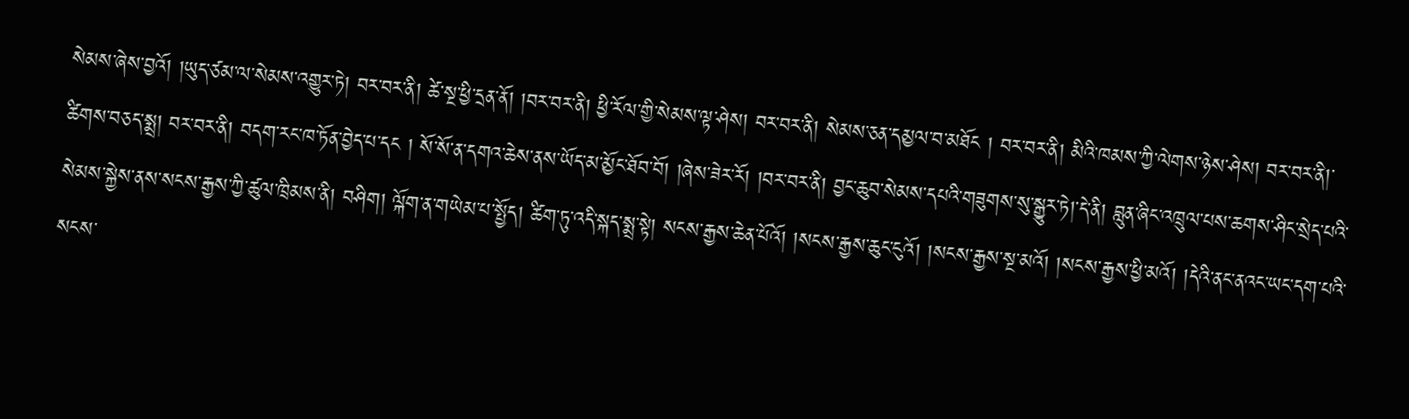སེམས་ཞེས་བྱའོ། །ཡུད་ཙམ་ལ་སེམས་འགྱུར་ཏེ། བར་བར་ནི། ཚེ་སྔ་ཕྱི་དྲན་ནོ། །བར་བར་ནི། ཕྱི་རོལ་གྱི་སེམས་ལྟ་ཤེས། བར་བར་ནི། སེམས་ཅན་དམྱལ་བ་མཐོང ། བར་བར་ནི། མིའི་ཁམས་ཀྱི་ལེགས་ཉེས་ཤེས། བར་བར་ནི།་ཚིགས་བཅད་སྨྲ། བར་བར་ནི། བདག་རང་ཁ་ཏོན་བྱེད་པ་དང ། སོ་སོ་ན་དགའ་ཆེས་ནས་ཡོད་མ་མྱོང་ཐོབ་བོ། །ཞེས་ཟེར་རོ། །བར་བར་ནི། བྱང་ཆུབ་སེམས་དཔའི་གཟུགས་སུ་སྒྱུར་ཏེ།་དེ་ནི། བླུན་ཞིང་འཁྲུལ་པས་ཆགས་ཤིང་སྲེད་པའི་སེམས་སྐྱེས་ནས་སངས་རྒྱས་ཀྱི་ཚུལ་ཁྲིམས་ནི། བཤིག། ལྐོག་ན་གཡེམ་པ་སྤྱོད། ཚིག་ཏུ་འདི་སྐད་སྨྲ་སྟེ། སངས་རྒྱས་ཆེན་པོའོ། །སངས་རྒྱས་ཆུང་ངུའོ། །སངས་རྒྱས་སྔ་མའོ། །སངས་རྒྱས་ཕྱི་མའོ། །དེའི་ནང་ནའང་ཡང་དག་པའི་སངས་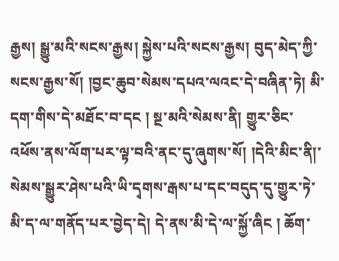རྒྱས། སྒྱུ་མའི་སངས་རྒྱས། སྐྱེས་པའི་སངས་རྒྱས། བུད་མེད་ཀྱི་སངས་རྒྱས་སོ། །བྱང་ཆུབ་སེམས་དཔའ་ལའང་དེ་བཞིན་ཏེ། མི་དག་གིས་དེ་མཐོང་བ་དང ། སྔ་མའི་སེམས་ནི། གྱུར་ཅིང་འཕོས་ནས་ལོག་པར་ལྟ་བའི་ནང་དུ་ཞུགས་སོ། །དེའི་མིང་ནི།་སེམས་སྒྱུར་ཤེས་པའི་ཡི་དྭགས་རྒས་པ་དང་བདུད་དུ་གྱུར་ཏེ་མི་ད་ལ་གནོད་པར་བྱེད་དེ། དེ་ནས་མི་དེ་ལ་སྐྱོ་ཞིང ། ཆོག་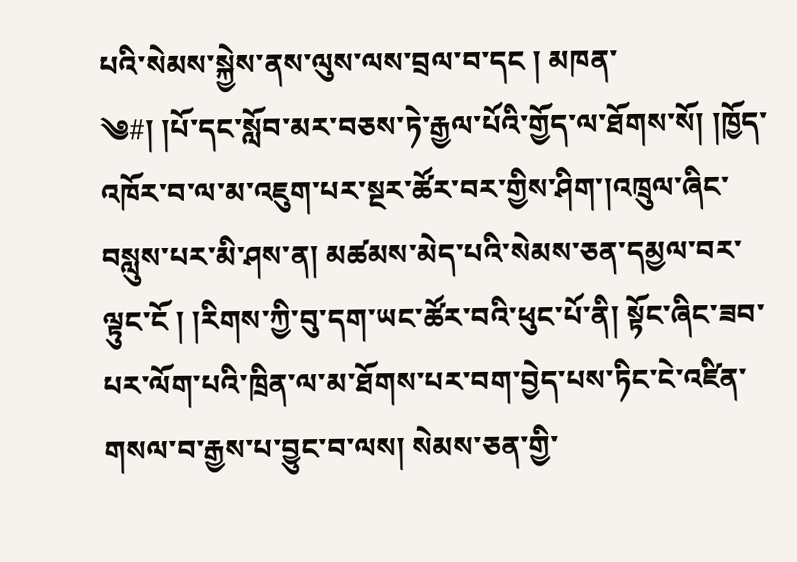པའི་སེམས་སྐྱེས་ནས་ལུས་ལས་བྲལ་བ་དང ། མཁན་
༄#། །པོ་དང་སློབ་མར་བཅས་ཏེ་རྒྱལ་པོའི་གྱོད་ལ་ཐོགས་སོ། །ཁྱོད་འཁོར་བ་ལ་མ་འཇུག་པར་སྔར་ཚོར་བར་གྱིས་ཤིག་།འཁྲུལ་ཞིང་བསླུས་པར་མི་ཤས་ན། མཚམས་མེད་པའི་སེམས་ཅན་དམྱལ་བར་ལྟུང་ངོ ། །རིགས་ཀྱི་བུ་དག་ཡང་ཚོར་བའི་ཕུང་པོ་ནི། སྟོང་ཞིང་ཟབ་པར་ལོག་པའི་ཁྲིན་ལ་མ་ཐོགས་པར་བག་བྱེད་པས་ཏིང་ངེ་འཛིན་གསལ་བ་རྒྱས་པ་བྱུང་བ་ལས། སེམས་ཅན་གྱི་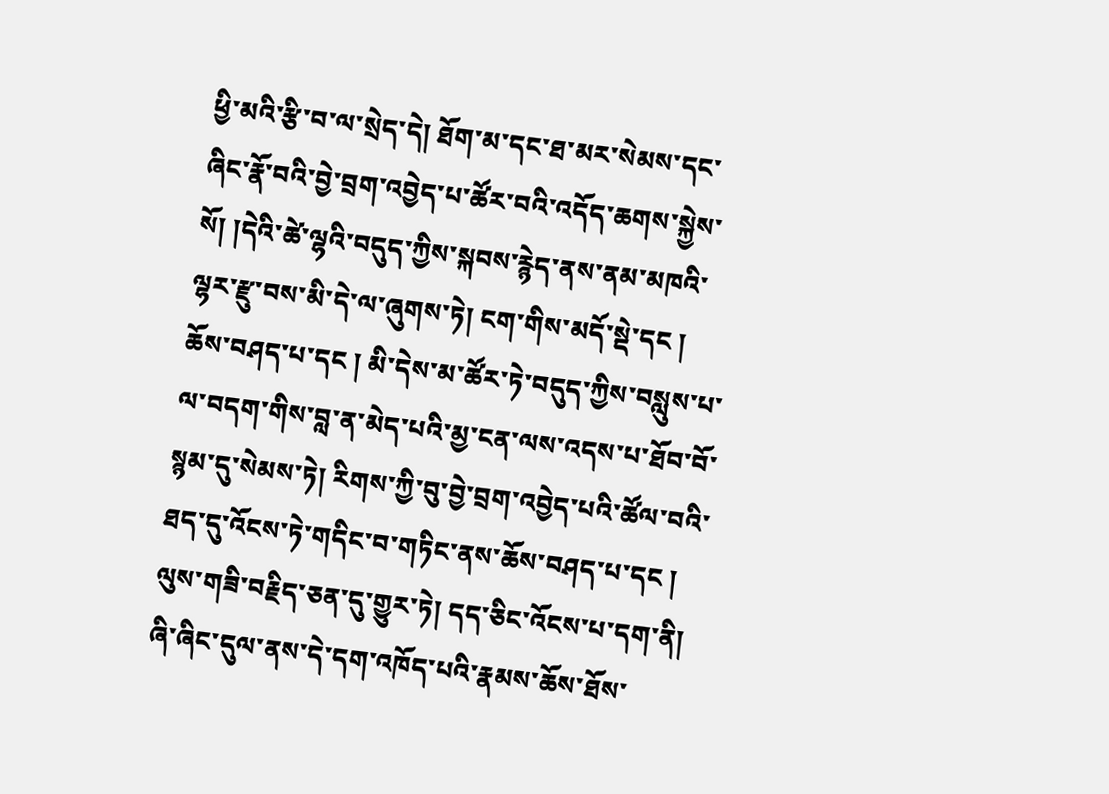ཕྱི་མའི་རྩི་བ་ལ་སྲེད་དེ། ཐོག་མ་དང་ཐ་མར་སེམས་དང་ཞིང་རྣོ་བའི་བྱེ་བྲག་འབྱེད་པ་ཚོར་བའི་འདོད་ཆགས་སྐྱེས་སོ། །དེའི་ཚེ་ལྷའི་བདུད་ཀྱིས་སྐབས་རྙེད་ནས་ནམ་མཁའི་ལྷར་རྫུ་བས་མི་དེ་ལ་ཞུགས་ཏེ། ངག་གིས་མདོ་སྡེ་དང ། ཆོས་བཤད་པ་དང ། མི་དེས་མ་ཚོར་ཏེ་བདུད་ཀྱིས་བསླུས་པ་ལ་བདག་གིས་བླ་ན་མེད་པའི་མྱ་ངན་ལས་འདས་པ་ཐོབ་བོ་སྙམ་དུ་སེམས་ཏེ། རིགས་ཀྱི་བུ་བྱེ་བྲག་འབྱེད་པའི་ཚོལ་བའི་ཐད་དུ་འོངས་ཏེ་གདིང་བ་གཏིང་ནས་ཆོས་བཤད་པ་དང ། ལུས་གཟི་བརྗིད་ཅན་དུ་གྱུར་ཏེ། དད་ཅིང་འོངས་པ་དག་ནི། ཞི་ཞིང་དུལ་ནས་དེ་དག་འཁོད་པའི་རྣམས་ཆོས་ཐོས་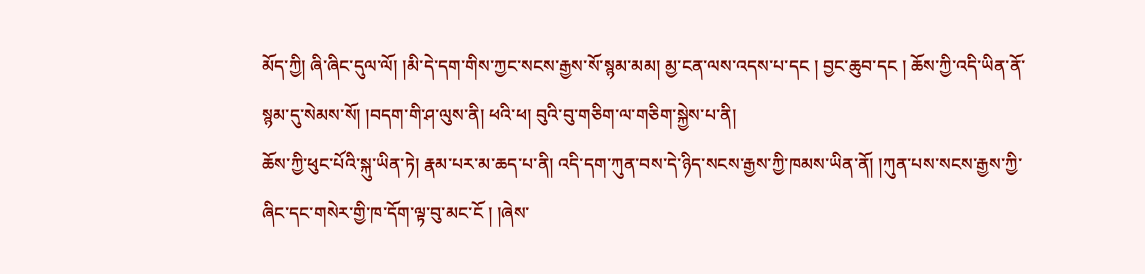མོད་ཀྱི། ཞི་ཞིང་དུལ་ལོ། །མི་དེ་དག་གིས་ཀྱང་སངས་རྒྱས་སོ་སྙམ་མམ། མྱ་ངན་ལས་འདས་པ་དང ། བྱང་ཆུབ་དང ། ཆོས་ཀྱི་འདི་ཡིན་ནོ་སྙམ་དུ་སེམས་སོ། །བདག་གི་ཤ་ལུས་ནི། ཕའི་ཕ། བུའི་བུ་གཅིག་ལ་གཅིག་སྐྱེས་པ་ནི།
ཆོས་ཀྱི་ཕུང་པོའི་སྐུ་ཡིན་ཏེ། རྣམ་པར་མ་ཆད་པ་ནི། འདི་དག་ཀུན་བས་དེ་ཉིད་སངས་རྒྱས་ཀྱི་ཁམས་ཡིན་ནོ། །ཀུན་པས་སངས་རྒྱས་ཀྱི་ཞིང་དང་གསེར་གྱི་ཁ་དོག་ལྟ་བུ་མང་ངོ ། །ཞེས་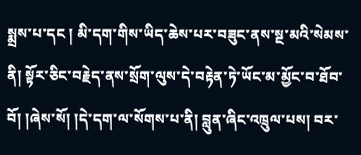སྨྲས་པ་དང ། མི་དག་གིས་ཡིད་ཆེས་པར་བཟུང་ནས་སྔ་མའི་སེམས་ནི། སྟོར་ཅིང་བརྗེད་ནས་སྲོག་ལུས་དེ་བརྟེན་ཏེ་ཡོང་མ་མྱོང་བ་ཐོབ་བོ། །ཞེས་སོ། །དེ་དག་ལ་སོགས་པ་ནི། བླུན་ཞིང་འཁྲུལ་པས། བར་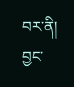བར་ནི། བྱང་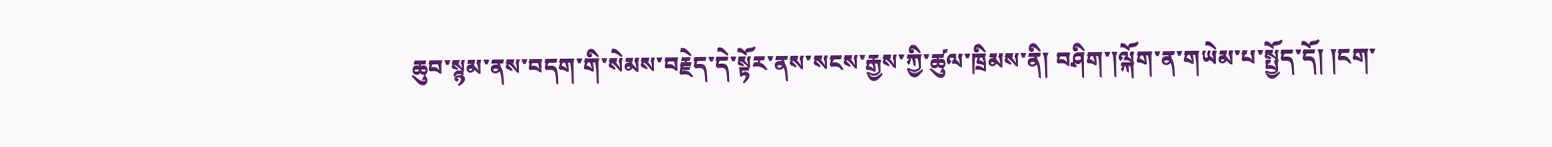ཆུབ་སྙམ་ནས་བདག་གི་སེམས་བརྗེད་དེ་སྟོར་ནས་སངས་རྒྱས་ཀྱི་ཚུལ་ཁྲིམས་ནི། བཤིག་།ལྐོག་ན་གཡེམ་པ་སྤྱོད་དོ། །ངག་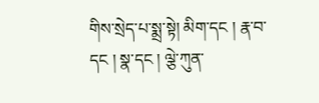གིས་སྲེད་པ་སྨྲ་སྟེ། མིག་དང ། རྣ་བ་དང ། སྣ་དང ། ལྕེ་ཀུན་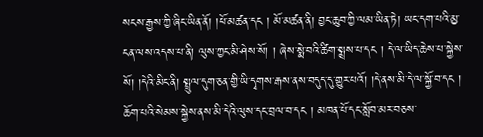སངས་རྒྱས་ཀྱི་ཞིང་ཡིན་ནོ། །ཕོ་མཚན་དང ། མོ་མཚན་ནི། བྱང་ཆུབ་ཀྱི་ལམ་ཡིན་ཏེ། ཡང་དག་པའི་མྱ་ངན་ལས་འདས་པ་ནི། ལུས་ཀྱང་མི་ཤེས་སོ། ། ཞེས་སྨེ་བའི་ཚིག་སྨྲས་པ་དང ། དེ་ལ་ཡིད་ཆེས་པ་སྐྱེས་སོ། །དེའི་མིང་ནི། སྤྲུལ་དུག་ཅན་གྱི་ཡི་དྭགས་རྒས་ནས་བདུད་དུ་གྱུར་པའོ། །དེ་ནས་མི་དེ་ལ་སྐྱོ་བ་དང ། ཆོག་པའི་སེམས་སྐྱེས་ནས་མི་དེའི་ལུས་དང་བྲལ་བ་དང ། མཁན་པོ་དང་སློབ་མར་བཅས་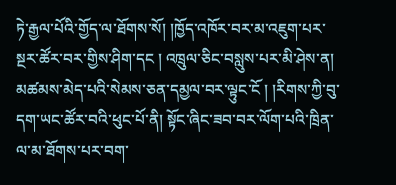ཏེ་རྒྱལ་པོའི་གྱོད་ལ་ཐོགས་སོ། །ཁྱོད་འཁོར་བར་མ་འཇུག་པར་སྔར་ཚོར་བར་གྱིས་ཤིག་དང ། འཁྲུལ་ཅིང་བསླུས་པར་མི་ཤེས་ན། མཚམས་མེད་པའི་སེམས་ཅན་དམྱལ་བར་ལྟུང་ངོ ། །རིགས་ཀྱི་བུ་དག་ཡང་ཚོར་བའི་ཕུང་པོ་ནི། སྟོང་ཞིང་ཟབ་བར་ལོག་པའི་ཁྲིན་ལ་མ་ཐོགས་པར་བག་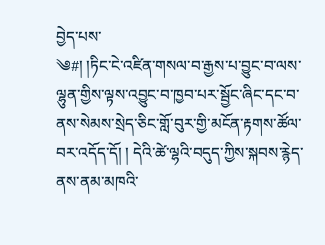བྱེད་པས་
༄#། །ཏིང་ངེ་འཛིན་གསལ་བ་རྒྱས་པ་བྱུང་བ་ལས་ལྷུན་གྱིས་ལྟས་འབྱུང་བ་ཁྱབ་པར་སྦྱོང་ཞིང་དང་བ་ནས་སེམས་སྲེད་ཅིང་གློ་བུར་གྱི་མངོན་རྟགས་ཚོལ་བར་འདོད་དོ། ། དེའི་ཚེ་ལྷའི་བདུད་ཀྱིས་སྐབས་རྙེད་ནས་ནམ་མཁའི་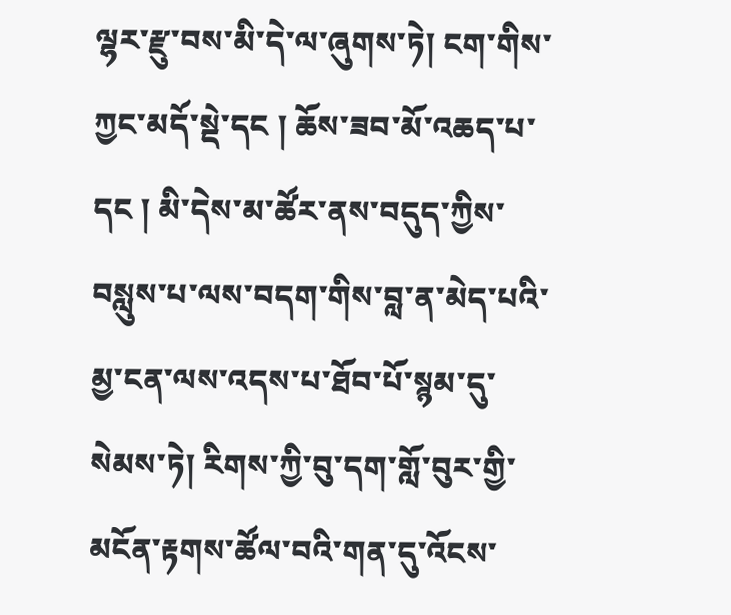ལྷར་རྫུ་བས་མི་དེ་ལ་ཞུགས་ཏེ། ངག་གིས་ཀྱང་མདོ་སྡེ་དང ། ཆོས་ཟབ་མོ་འཆད་པ་དང ། མི་དེས་མ་ཚོར་ནས་བདུད་ཀྱིས་བསླུས་པ་ལས་བདག་གིས་བླ་ན་མེད་པའི་མྱ་ངན་ལས་འདས་པ་ཐོབ་པོ་སྙམ་དུ་སེམས་ཏེ། རིགས་ཀྱི་བུ་དག་གློ་བུར་གྱི་མངོན་རྟགས་ཚོལ་བའི་གན་དུ་འོངས་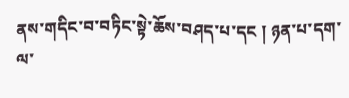ནས་གདིང་བ་བཏིང་སྟེ་ཆོས་བཤད་པ་དང ། ཉན་པ་དག་ལ་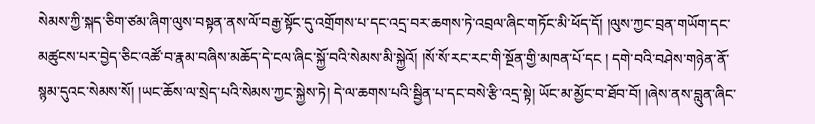སེམས་ཀྱི་སྐད་ཅིག་ཙམ་ཞིག་ལུས་བསྟན་ནས་ལོ་བརྒྱ་སྟོང་དུ་འགྲོགས་པ་དང་འདྲ་བར་ཆགས་ཏེ་འབྲལ་ཞིང་གཏོང་མི་ཕོད་དོ། །ལུས་ཀྱང་བྲན་གཡོག་དང་མཚུངས་པར་བྱེད་ཅིང་འཚོ་བ་རྣམ་བཞིས་མཆོད་དེ་ངལ་ཞིང་སྐྱོ་བའི་སེམས་མི་སྐྱེའོ། །སོ་སོ་རང་རང་གི་སྔོན་གྱི་མཁན་པོ་དང ། དགེ་བའི་བཤེས་གཉེན་ནོ་སྙམ་དུའང་སེམས་སོ། །ཡང་ཆོས་ལ་སྲེད་པའི་སེམས་ཀྱང་སྐྱེས་ཏེ། དེ་ལ་ཆགས་པའི་སྦྱིན་པ་དང་བསེ་རྩི་འདྲ་སྟེ། ཡོང་མ་མྱོང་བ་ཐོབ་བོ། །ཞེས་ནས་བླུན་ཞིང་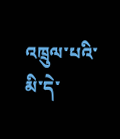འཁྲུལ་པའི་མི་དེ་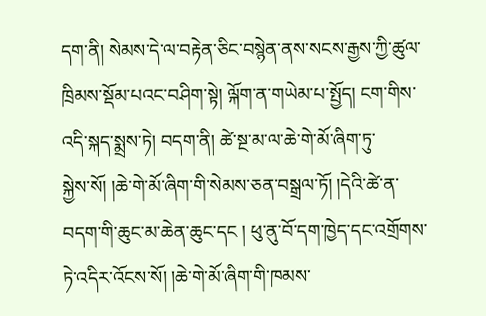དག་ནི། སེམས་དེ་ལ་བརྟེན་ཅིང་བསྙེན་ནས་སངས་རྒྱས་ཀྱི་ཚུལ་ཁྲིམས་སྡོམ་པའང་བཤིག་སྟེ། ལྐོག་ན་གཡེམ་པ་སྤྱོད། ངག་གིས་འདི་སྐད་སྨྲས་ཏེ། བདག་ནི། ཚེ་སྔ་མ་ལ་ཆེ་གེ་མོ་ཞིག་ཏུ་
སྐྱེས་སོ། །ཆེ་གེ་མོ་ཞིག་གི་སེམས་ཅན་བསྒྲལ་ཏོ། །དེའི་ཚེ་ན་བདག་གི་ཆུང་མ་ཆེན་ཆུང་དང ། ཕུ་ནུ་བོ་དག་ཁྱེད་དང་འགྲོགས་ཏེ་འདིར་འོངས་སོ། །ཆེ་གེ་མོ་ཞིག་གི་ཁམས་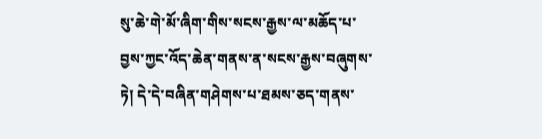སུ་ཆེ་གེ་མོ་ཞིག་གིས་སངས་རྒྱས་ལ་མཆོད་པ་བྱས་ཀྱང་འོད་ཆེན་གནས་ན་སངས་རྒྱས་བཞུགས་ཏེ། དེ་དེ་བཞིན་གཤེགས་པ་ཐམས་ཅད་གནས་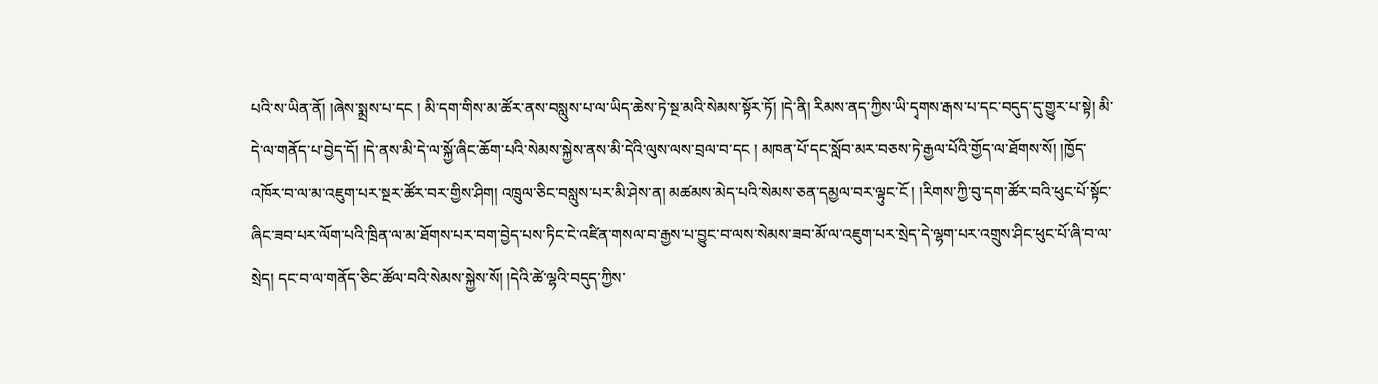པའི་ས་ཡིན་ནོ། །ཞེས་སྨྲས་པ་དང ། མི་དག་གིས་མ་ཚོར་ནས་བསླུས་པ་ལ་ཡིད་ཆེས་ཏེ་སྔ་མའི་སེམས་སྟོར་ཏོ། །དེ་ནི། རིམས་ནད་ཀྱིས་ཡི་དྭགས་རྒས་པ་དང་བདུད་དུ་གྱུར་པ་སྟེ། མི་དེ་ལ་གནོད་པ་བྱེད་དོ། །དེ་ནས་མི་དེ་ལ་སྐྱོ་ཞིང་ཆོག་པའི་སེམས་སྐྱེས་ནས་མི་དེའི་ལུས་ལས་བྲལ་བ་དང ། མཁན་པོ་དང་སློབ་མར་བཅས་ཏེ་རྒྱལ་པོའི་གྱོད་ལ་ཐོགས་སོ། །ཁྱོད་འཁོར་བ་ལ་མ་འཇུག་པར་སྔར་ཚོར་བར་གྱིས་ཤིག། འཁྲུལ་ཅིང་བསླུས་པར་མི་ཤེས་ན། མཚམས་མེད་པའི་སེམས་ཅན་དམྱལ་བར་ལྟུང་ངོ ། །རིགས་ཀྱི་བུ་དག་ཚོར་བའི་ཕུང་པོ་སྟོང་ཞིང་ཟབ་པར་ལོག་པའི་ཁྲིན་ལ་མ་ཐོགས་པར་བག་བྱེད་པས་ཏིང་ངེ་འཛིན་གསལ་བ་རྒྱས་པ་བྱུང་བ་ལས་སེམས་ཟབ་མོ་ལ་འཇུག་པར་སྲེད་དེ་ལྷག་པར་འགྲུས་ཤིང་ཕུང་པོ་ཞི་བ་ལ་སྲེད། དང་བ་ལ་གནོད་ཅིང་ཚོལ་བའི་སེམས་སྐྱེས་སོ། །དེའི་ཚེ་ལྷའི་བདུད་ཀྱིས་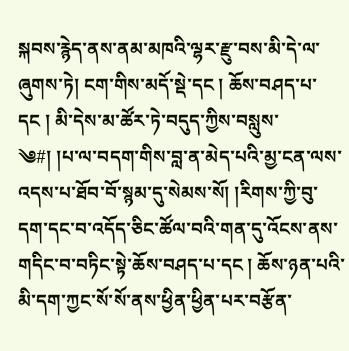སྐབས་རྙེད་ནས་ནམ་མཁའི་ལྷར་རྫུ་བས་མི་དེ་ལ་ཞུགས་ཏེ། ངག་གིས་མདོ་སྡེ་དང ། ཆོས་བཤད་པ་དང ། མི་དེས་མ་ཚོར་ཏེ་བདུད་ཀྱིས་བསླུས་
༄#། །པ་ལ་བདག་གིས་བླ་ན་མེད་པའི་མྱ་ངན་ལས་འདས་པ་ཐོབ་བོ་སྙམ་དུ་སེམས་སོ། །རིགས་ཀྱི་བུ་དག་དང་བ་འདོད་ཅིང་ཚོལ་བའི་གན་དུ་འོངས་ནས་གདིང་བ་བཏིང་སྟེ་ཆོས་བཤད་པ་དང ། ཆོས་ཉན་པའི་མི་དག་ཀྱང་སོ་སོ་ནས་ཕྱིན་ཕྱིན་པར་བརྩོན་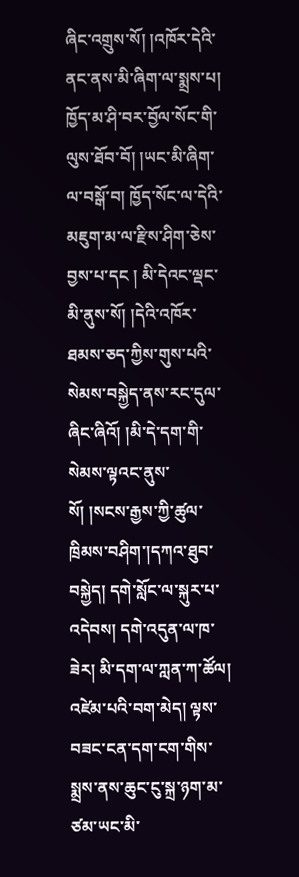ཞིང་འགྲུས་སོ། །འཁོར་དེའི་ནང་ནས་མི་ཞིག་ལ་སྨྲས་པ། ཁྱོད་མ་ཤི་བར་བྱོལ་སོང་གི་ལུས་ཐོབ་བོ། །ཡང་མི་ཞིག་ལ་བསྒོ་བ། ཁྱོད་སོང་ལ་དེའི་མཇུག་མ་ལ་རྫིས་ཤིག་ཅེས་བྱས་པ་དང ། མི་དེའང་ལྡང་མི་ནུས་སོ། །དེའི་འཁོར་ཐམས་ཅད་ཀྱིས་གུས་པའི་སེམས་བསྐྱེད་ནས་རང་དུལ་ཞིང་ཞིའོ། །མི་དེ་དག་གི་སེམས་ལྟའང་ནུས་སོ། །སངས་རྒྱས་ཀྱི་ཚུལ་ཁྲིམས་བཤིག་།དཀའ་ཐུབ་བསྐྱེད། དགེ་སློང་ལ་སྐུར་པ་འདེབས། དགེ་འདུན་ལ་ཁ་ཟེར། མི་དག་ལ་ཀླན་ཀ་ཚོལ། འཛེམ་པའི་བག་མེད། ལྟས་བཟང་ངན་དག་ངག་གིས་སྨྲས་ནས་ཆུང་ངུ་སྐྲ་ཉག་མ་ཙམ་ཡང་མི་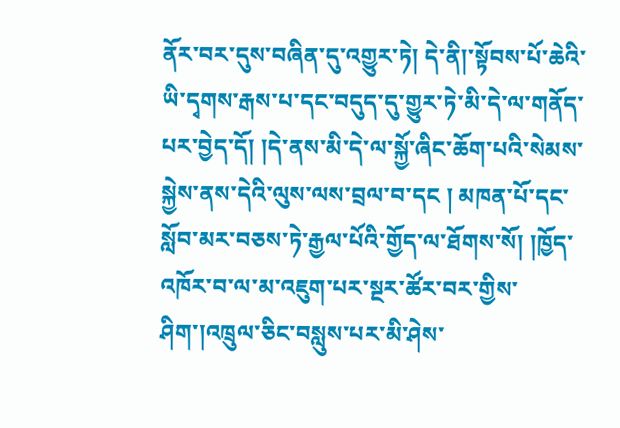ནོར་བར་དུས་བཞིན་དུ་འགྱུར་ཏེ། དེ་ནི།་སྟོབས་པོ་ཆེའི་ཡི་དྭགས་རྒས་པ་དང་བདུད་དུ་གྱུར་ཏེ་མི་དེ་ལ་གནོད་པར་བྱེད་དོ། །དེ་ནས་མི་དེ་ལ་སྐྱོ་ཞིང་ཆོག་པའི་སེམས་སྐྱེས་ནས་དེའི་ལུས་ལས་བྲལ་བ་དང ། མཁན་པོ་དང་སློབ་མར་བཅས་ཏེ་རྒྱལ་པོའི་གྱོད་ལ་ཐོགས་སོ། །ཁྱོད་འཁོར་བ་ལ་མ་འཇུག་པར་སྔར་ཚོར་བར་གྱིས་ཤིག་།འཁྲུལ་ཅིང་བསླུས་པར་མི་ཤེས་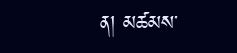ན། མཚམས་